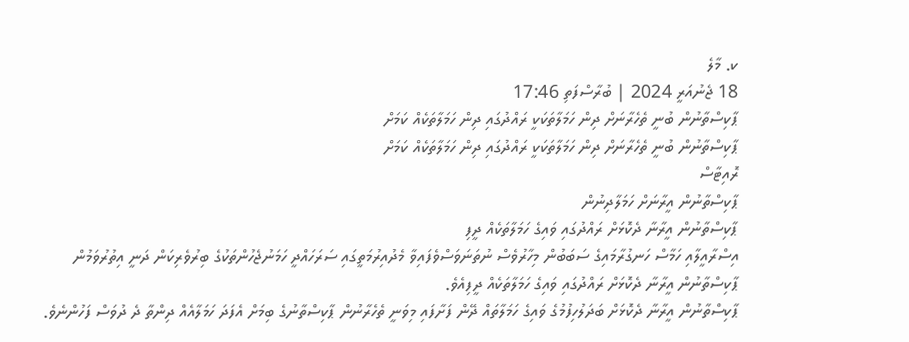ކ. މާލެ
18 ޖެނުއަރީ 2024 | ބުރާސްފަތި 17:46
ޕާކިސްތާނުން ބުނީ ތެހެރާނަށް ދިން ހަމަލާތަކަކީ ރައްދުގައި ދިން ހަމަލާތަކެއް ކަމަށް
ޕާކިސްތާނުން ބުނީ ތެހެރާނަށް ދިން ހަމަލާތަކަކީ ރައްދުގައި ދިން ހަމަލާތަކެއް ކަމަށް
ރޮއިޓާސް
ޕާކިސްތާނުން އީރާނަށް ހަމަލާދިނުން
ޕާކިސްތާނުން އީރާނާ ދެކޮޅަށް ރައްދުގައި ވައިގެ ހަމަލާތަކެއް ދީފި
އިސްރާއީލާއި ހަމާސް ހަނގުރާމައިގެ ސަބަބުން މިހާރުވެސް ނުތަނަވަސްވެފައިވާ މެދުއިރުމަތީގައި ސަރަހައްދީ ހަމަނުޖެހުންތަކުގެ ބިރުވެރިކަން ދަނީ އިތުރުވަމުން
ޕާކިސްތާނުން އީރާނާ ދެކޮޅަށް ރައްދުގައި ވައިގެ ހަމަލާތަކެއް ދީފިއެވެ.
ޕާކިސްތާނުން އީރާނާ ދެކޮޅަށް ބަދަލުހިފުމުގެ ވައިގެ ހަމަލާތައް ދޭން ފަށާފައި މިވަނީ ތެހެރާނުން ޕާކިސްތާނުގެ ބިމަށް އެފަދަ ހަމަލާއެއް ދިންތާ ދެ ދުވަސް ފަހުންނެވެ.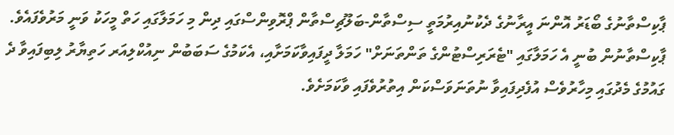ޕާކިސްތާނުގެ ބޯޑަރު އޮންނަ އީރާނުގެ ދެކުނުއިރުމަތީ ސިސްތާން-ބަލޫޗިސްތާން ޕްރޮވިންސްގައި ދިން މި ހަމަލާގައި ހަތް މީހަކު ވަނީ މަރުވެފައެވެ.
ޕާކިސްތާނުން ބުނީ އެ ހަމަލާގައި "ޓެރަރިސްޓުންގެ ތަންތަނަށް" ހަމަލާ ދީފައިވާކަމަށާއި، އެކަމުގެ ސަބަބުން ނިއުކްލިއަރ ހަތިޔާރު ލިބިފައިވާ ދެ ގައުމުގެ މެދުގައި މިހާރުވެސް އުފެދިފައިވާ ނުތަނަވަސްކަން އިތުރުވެފައި ވާކަމަށެވެ.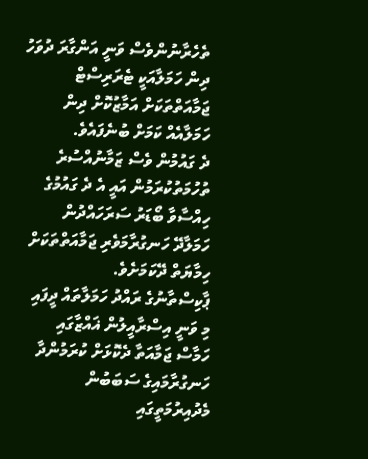ތެހެރާނުންވެސް ވަނީ އަންގާރަ ދުވަހު ދިން ހަމަލާއަކީ ޓެރަރިސްޓް ޖަމާއަތްތަކަށް އަމާޒުކޮށް ދިން ހަމަލާއެއް ކަމަށް ބުނެފައެވެ.
ދެ ގައުމުން ވެސް ޒަމާނުއްސުރެ ތުހުމަތުކުރަމުން އައީ އެ ދެ ގައުމުގެ ހިއްސާވާ ބޯޑަރު ސަރަހައްދުން ހަމަލާދޭ ހަނގުރާމަވެރި ޖަމާއަތްތަކަށް ހިމާޔަތް ދޭކަމަށެވެ.
ޕާކިސްތާނުގެ ރައްދު ހަމަލާތައް ދީފައި މި ވަނީ އިސްރާއީލުން ޣައްޒާގައި ހަމާސް ޖަމާއަތާ ދެކޮޅަށް ކުރަމުންދާ ހަނގުރާމައިގެ ސަބަބުން މެދުއިރުމަތީގައި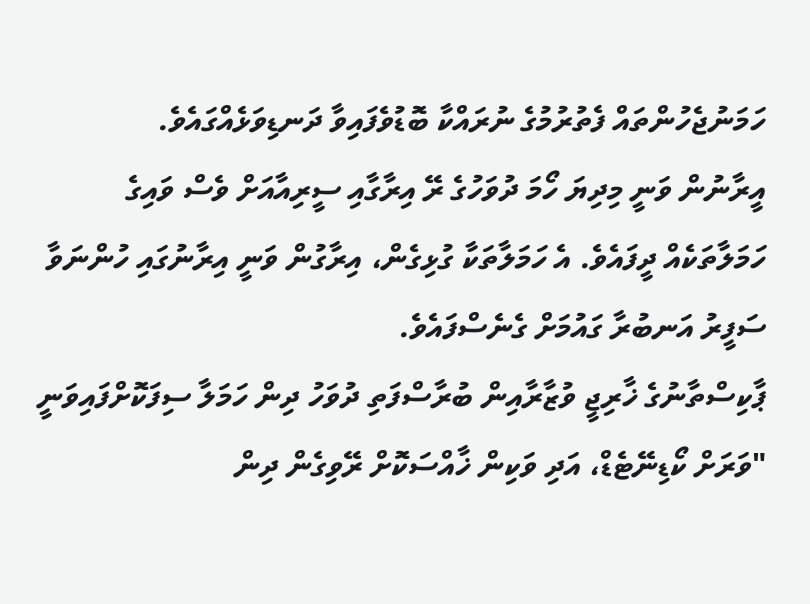ހަމަނުޖެހުންތައް ފެތުރުމުގެ ނުރައްކާ ބޮޑުވެފައިވާ ދަނޑިވަޅެއްގައެވެ.
އީރާނުން ވަނީ މިދިޔަ ހޯމަ ދުވަހުގެ ރޭ އިރާގާއި ސީރިއާއަށް ވެސް ވައިގެ ހަމަލާތަކެއް ދީފައެވެ. އެ ހަމަލާތަކާ ގުޅިގެން، އިރާގުން ވަނީ އިރާނުގައި ހުންނަވާ ސަފީރު އަނބުރާ ގައުމަށް ގެނެސްފައެވެ.
ޕާކިސްތާނުގެ ޚާރިޖީ ވުޒާރާއިން ބުރާސްފަތި ދުވަހު ދިން ހަމަލާ ސިފަކޮށްފައިވަނީ "ވަރަށް ކޯޑިނޭޓެޑް، އަދި ވަކިން ޚާއްސަކޮށް ރޭވިގެން ދިން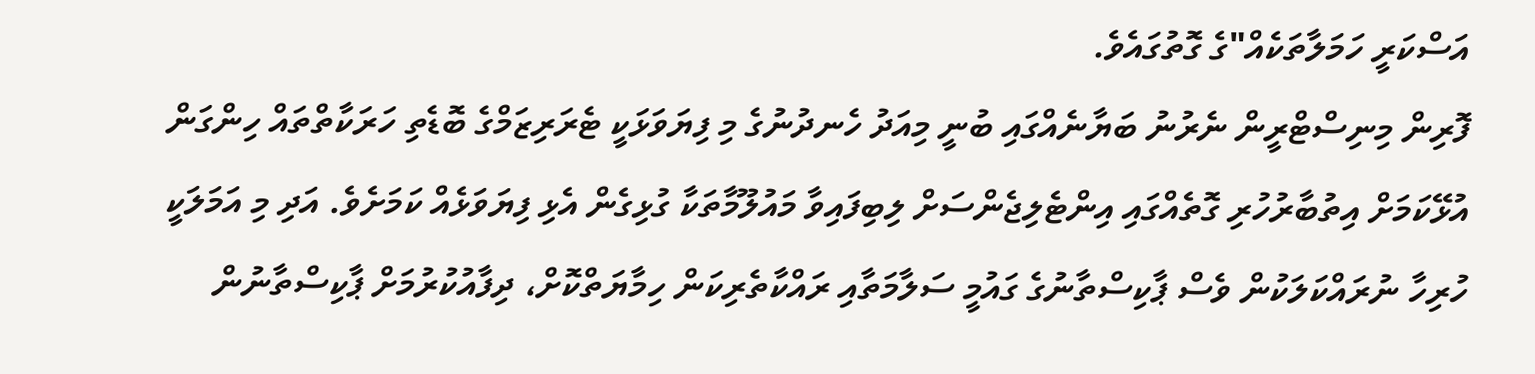އަސްކަރީ ހަމަލާތަކެއް"ގެ ގޮތުގައެވެ.
ފޮރިން މިނިސްޓްރީން ނެރުނު ބަޔާނެއްގައި ބުނީ މިއަދު ހެނދުނުގެ މި ފިޔަވަޅަކީ ޓެރަރިޒަމްގެ ބޮޑެތި ހަރަކާތްތައް ހިންގަން އުޅޭކަމަށް އިތުބާރުހުރި ގޮތެއްގައި އިންޓެލިޖެންސަށް ލިބިފައިވާ މައުލޫމާތަކާ ގުޅިގެން އެޅި ފިޔަވަޅެއް ކަމަށެވެ. އަދި މި އަމަލަކީ ހުރިހާ ނުރައްކަލަކުން ވެސް ޕާކިސްތާނުގެ ގައުމީ ސަލާމަތާއި ރައްކާތެރިކަން ހިމާޔަތްކޮށް، ދިފާއުކުރުމަށް ޕާކިސްތާނުން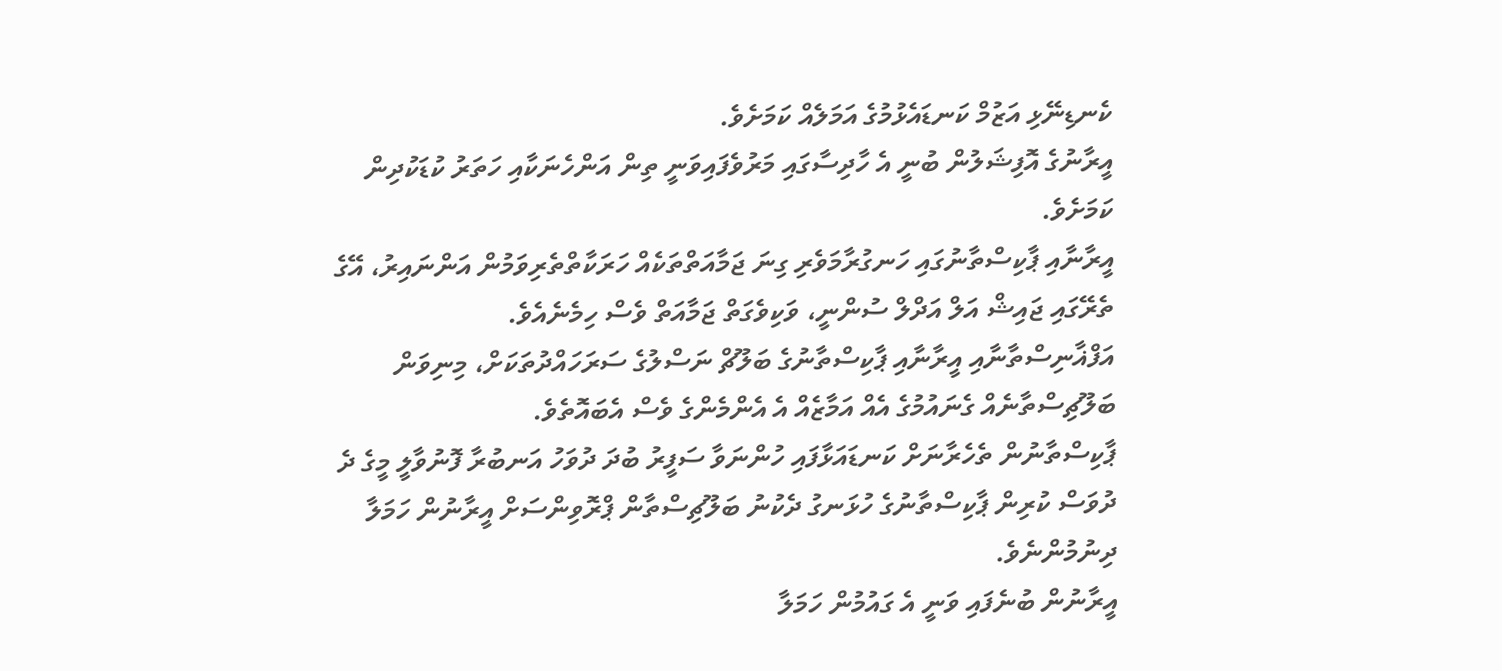ކެނޑިނޭޅި އަޒުމް ކަނޑައެޅުމުގެ އަމަލެއް ކަމަށެވެ.
އީރާނުގެ އޮފިޝަލުން ބުނީ އެ ހާދިސާގައި މަރުވެފައިވަނީ ތިން އަންހެނަކާއި ހަތަރު ކުޑަކުދިން ކަމަށެވެ.
އީރާނާއި ޕާކިސްތާނުގައި ހަނގުރާމަވެރި ގިނަ ޖަމާއަތްތަކެއް ހަރަކާތްތެރިވަމުން އަންނައިރު، އޭގެ ތެރޭގައި ޖައިޝް އަލް އަދްލް ސުންނީ، ވަކިވެގަތް ޖަމާއަތް ވެސް ހިމެނެއެވެ.
އަފްޣާނިސްތާނާއި އީރާނާއި ޕާކިސްތާނުގެ ބަލޫޗް ނަސްލުގެ ސަރަހައްދުތަކަށް، މިނިވަން ބަލޫޗިސްތާނެއް ގެނައުމުގެ އެއް އަމާޒެއް އެ އެންމެންގެ ވެސް އެބައޮތެވެ.
ޕާކިސްތާނުން ތެހެރާނަށް ކަނޑައަޅާފައި ހުންނަވާ ސަފީރު ބުދަ ދުވަހު އަނބުރާ ފޮނުވާލީ މީގެ ދެ ދުވަސް ކުރިން ޕާކިސްތާނުގެ ހުޅަނގު ދެކުނު ބަލޫޗިސްތާން ޕްރޮވިންސަށް އީރާނުން ހަމަލާ ދިނުމުންނެވެ.
އީރާނުން ބުނެފައި ވަނީ އެ ގައުމުން ހަމަލާ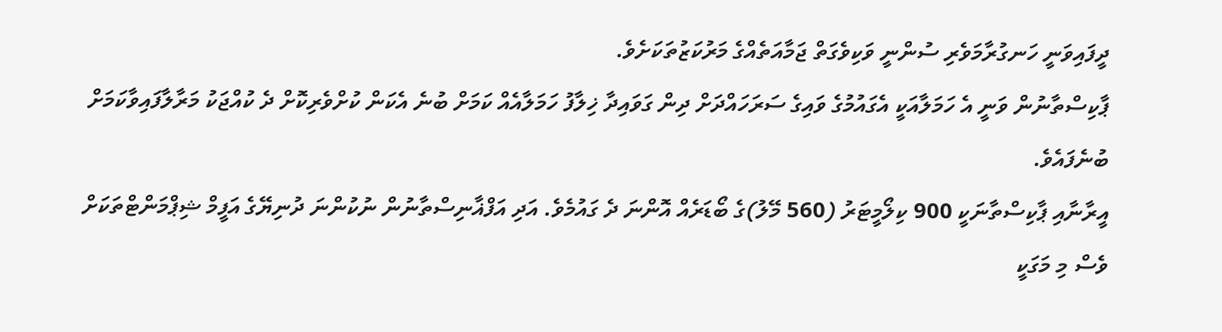ދީފައިވަނީ ހަނގުރާމަވެރި ސުންނީ ވަކިވެގަތް ޖަމާއަތެއްގެ މަރުކަޒުތަކަށެވެ.
ޕާކިސްތާނުން ވަނީ އެ ހަމަލާއަކީ އެގައުމުގެ ވައިގެ ސަރަހައްދަށް ދިން ގަވައިދާ ޚިލާފު ހަމަލާއެއް ކަމަށް ބުނެ އެކަން ކުށްވެރިކޮށް ދެ ކުއްޖަކު މަރާލާފައިވާކަމަށް ބުނެފައެވެ.
އީރާނާއި ޕާކިސްތާނަކީ 900 ކިލޯމީޓަރު (560 މޭލު)ގެ ބޯޑަރެއް އޮންނަ ދެ ގައުމެވެ. އަދި އަފްޣާނިސްތާނުން ނުކުންނަ ދުނިޔޭގެ އަފީމް ޝިޕްމަންޓްތަކަށް ވެސް މި މަގަކީ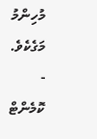މުހިންމު މަގެކެވެ.
- ކޮމެންޓް